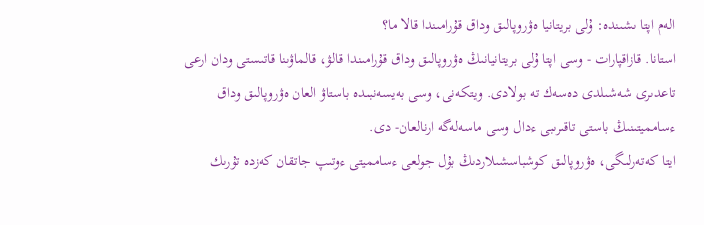الەم اپتا ىشىندە: ۇلى بريتانيا ەۋروپالىق وداق قۇرامىندا قالا ما؟
استانا. قازاقپارات - وسى اپتا ۇلى بريتانيانىڭ ەۋروپالىق وداق قۇرامىندا قالۋ، قالماۋىنا قاتىستى ودان ارعى تاعدىرى شەشىلدى دەسەك تە بولادى. ويتكەنى، وسى بەيسەنبىدە باستاۋ العان ەۋروپالىق وداق ءسامميتىنىڭ باستى تاقىرىبى ءدال وسى ماسەلەگە ارنالعان- دى.
ايتا كەتەرلىگى، ەۋروپالىق كوشباسشىلاردىڭ بۇل جولعى ءسامميتى ءوتىپ جاتقان كەزدە تۇرىك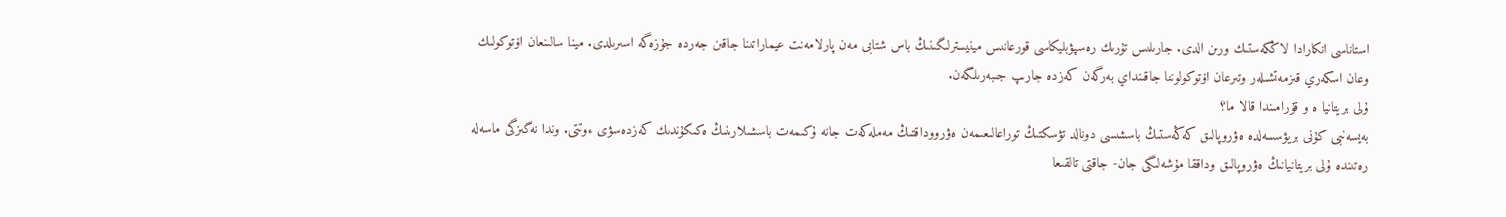استاناسى انكارادا لاڭكەستىك ورىن الدى. جارىلىس تۇرىك رەسپۋبليكاسى قورعانىس مينيسترلىگىنىڭ باس شتابى مەن پارلامەنت عيماراتىنا جاقىن جەردە جۇزەگە اسىرىلدى. مينا سالىنعان اۆتوكولىك وعان اسكەري قىزمەتشىلەر وتىرعان اۆتوكولوننا جاقىنداي بەرگەن كەزدە جارىپ جىبەرىلگەن.
ۇلى بريتانيا ە و قۇرامىندا قالا ما؟
بەيسەنبى كۇنى بريۋسسەلدە ەۋروپالىق كەڭەستىڭ باسشىسى دونالد تۋسكتىڭ توراعالىعىمەن ەۋرووداقتىڭ مەملەكەت جانە ۇكىمەت باسشىلارىنىڭ ەكىكۇندىك كەزدەسۋى ءوتتى. وندا نەگىزگى ماسەلە رەتىندە ۇلى بريتانيانىڭ ەۋروپالىق وداققا مۇشەلىگى جان- جاقتى تالقىعا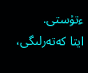ءتۇستى.
ايتا كەتەرلىگى،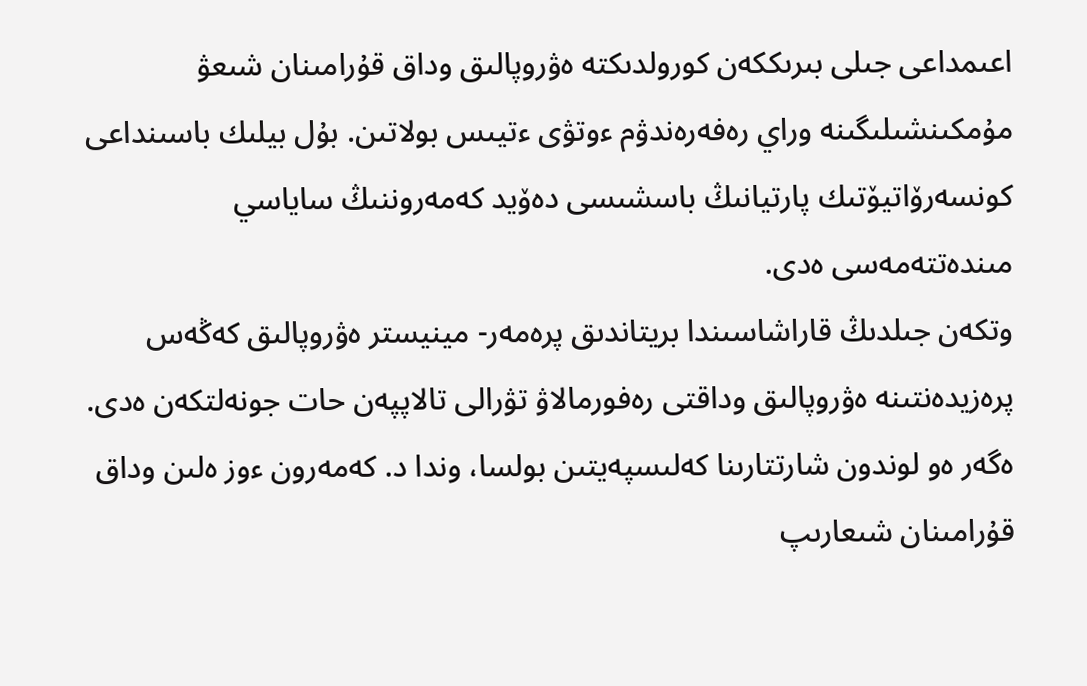اعىمداعى جىلى بىرىككەن كورولدىكتە ەۋروپالىق وداق قۇرامىنان شىعۋ مۇمكىنشىلىگىنە وراي رەفەرەندۋم ءوتۋى ءتيىس بولاتىن. بۇل بيلىك باسىنداعى كونسەرۆاتيۆتىك پارتيانىڭ باسشىسى دەۆيد كەمەروننىڭ ساياسي مىندەتتەمەسى ەدى.
وتكەن جىلدىڭ قاراشاسىندا بريتاندىق پرەمەر- مينيستر ەۋروپالىق كەڭەس پرەزيدەنتىنە ەۋروپالىق وداقتى رەفورمالاۋ تۋرالى تالاپپەن حات جونەلتكەن ەدى. ەگەر ەو لوندون شارتتارىنا كەلىسپەيتىن بولسا، وندا د. كەمەرون ءوز ەلىن وداق قۇرامىنان شىعارىپ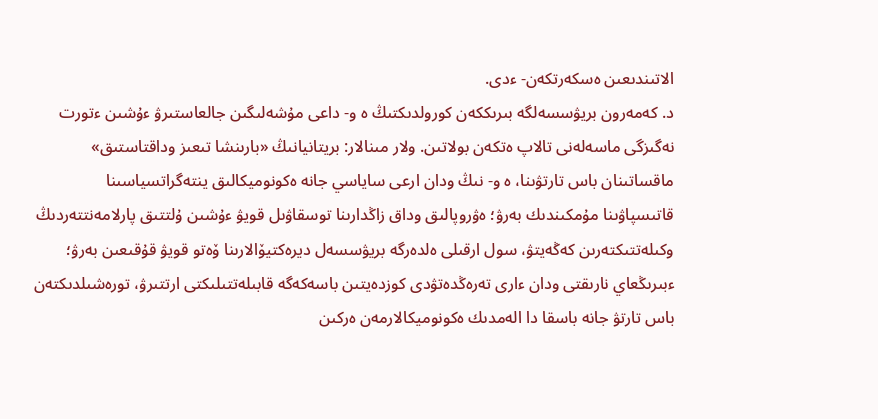الاتىندىعىن ەسكەرتكەن- ءدى.
د. كەمەرون بريۋسسەلگە بىرىككەن كورولدىكتىڭ ە و- داعى مۇشەلىگىن جالعاستىرۋ ءۇشىن ءتورت نەگىزگى ماسەلەنى تالاپ ەتكەن بولاتىن. ولار مىنالار: بريتانيانىڭ «بارىنشا تىعىز وداقتاستىق» ماقساتىنان باس تارتۋىنا، ە و- نىڭ ودان ارعى ساياسي جانە ەكونوميكالىق ينتەگراتسياسىنا قاتىسپاۋىنا مۇمكىندىك بەرۋ؛ ەۋروپالىق وداق زاڭدارىنا توسقاۋىل قويۋ ءۇشىن ۇلتتىق پارلامەنتتەردىڭ وكىلەتتىكتەرىن كەڭەيتۋ، سول ارقىلى ەلدەرگە بريۋسسەل ديرەكتيۆالارىنا ۆەتو قويۋ قۇقىعىن بەرۋ؛ ءبىرىڭعاي نارىقتى ودان ءارى تەرەڭدەتۋدى كوزدەيتىن باسەكەگە قابىلەتتىلىكتى ارتتىرۋ، تورەشىلدىكتەن باس تارتۋ جانە باسقا دا الەمدىك ەكونوميكالارمەن ەركىن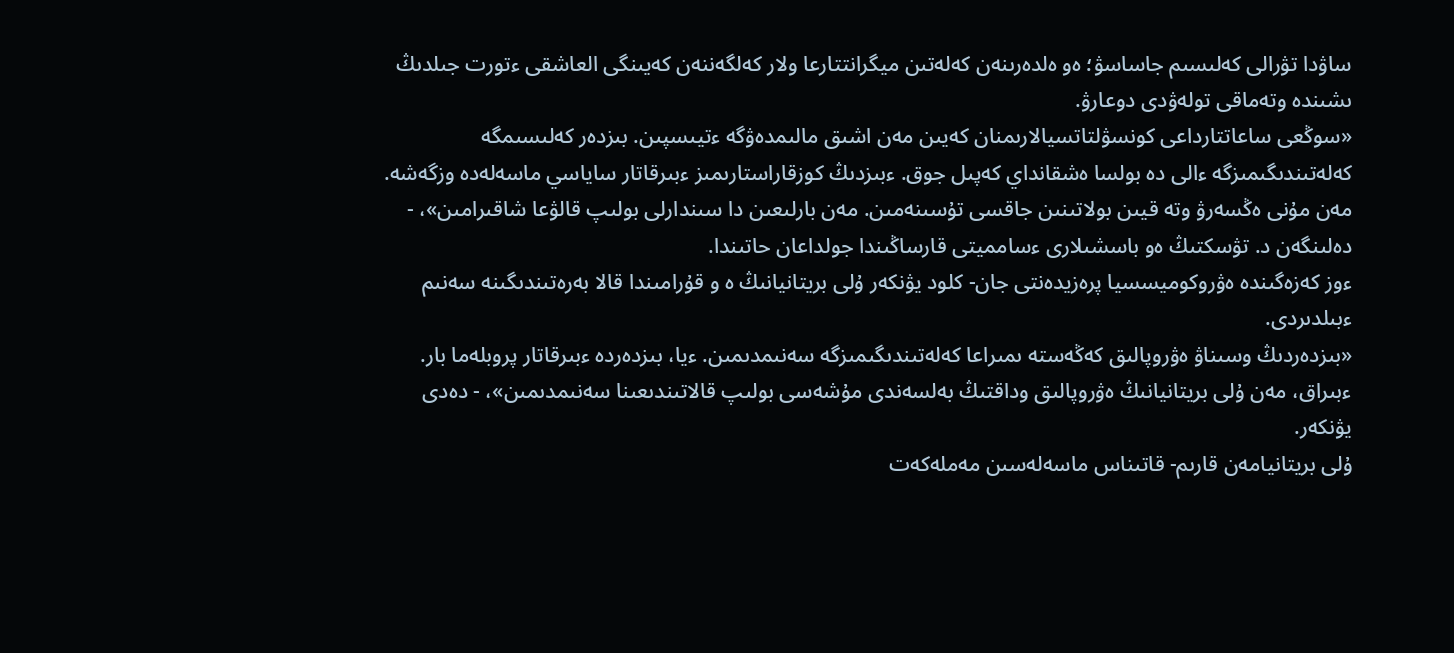ساۋدا تۋرالى كەلىسىم جاساسۋ؛ ەو ەلدەرىنەن كەلەتىن ميگرانتتارعا ولار كەلگەننەن كەيىنگى العاشقى ءتورت جىلدىڭ ىشىندە وتەماقى تولەۋدى دوعارۋ.
«سوڭعى ساعاتتارداعى كونسۋلتاتسيالارىمنان كەيىن مەن اشىق مالىمدەۋگە ءتيىسپىن. بىزدەر كەلىسىمگە كەلەتىندىگىمىزگە ءالى دە بولسا ەشقانداي كەپىل جوق. ءبىزدىڭ كوزقاراستارىمىز ءبىرقاتار ساياسي ماسەلەدە وزگەشە. مەن مۇنى ەڭسەرۋ وتە قيىن بولاتىنىن جاقسى تۇسىنەمىن. مەن بارلىعىن دا سىندارلى بولىپ قالۋعا شاقىرامىن»، - دەلىنگەن د. تۋسكتىڭ ەو باسشىلارى ءسامميتى قارساڭىندا جولداعان حاتىندا.
ءوز كەزەگىندە ەۋروكوميسسيا پرەزيدەنتى جان- كلود يۋنكەر ۇلى بريتانيانىڭ ە و قۇرامىندا قالا بەرەتىندىگىنە سەنىم ءبىلدىردى.
«بىزدەردىڭ وسىناۋ ەۋروپالىق كەڭەستە ىمىراعا كەلەتىندىگىمىزگە سەنىمدىمىن. ءيا، بىزدەردە ءبىرقاتار پروبلەما بار. ءبىراق، مەن ۇلى بريتانيانىڭ ەۋروپالىق وداقتىڭ بەلسەندى مۇشەسى بولىپ قالاتىندىعىنا سەنىمدىمىن»، - دەدى يۋنكەر.
ۇلى بريتانيامەن قارىم- قاتىناس ماسەلەسىن مەملەكەت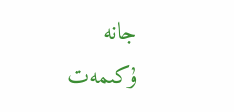جانە ۇكىمەت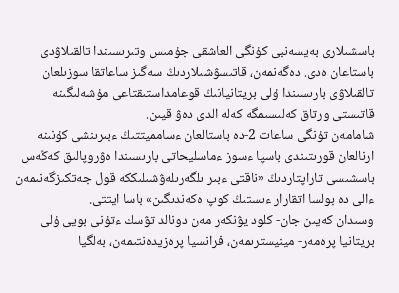باسشىلارى بەيسەنبى كۇنگى العاشقى جۇمىس وتىرىسىندا تالقىلاۋدى باستاعان ەدى. دەگەنمەن، قاتىسۋشىلاردىڭ سەگىز ساعاتقا سوزىلعان تالقىلاۋى بارىسىندا ۇلى بريتانيانىڭ قوعامداستىقتاعى مۇشەلىگىنە قاتىستى ورتاق كەلىسىمگە كەلە الدى دەۋ قيىن.
شامامەن تۇنگى ساعات 2-دە باستالعان ءسامميتتىڭ ءبىرىنشى كۇنىنە ارنالعان قورىتىندى باسپا ءسوز ءماسليحاتى بارىسىندا ەۋروپالىق كەڭەس باسشىسى تاراپتاردىڭ «ناقتى ءبىر ىلگەرىلەۋشىلىككە قول جەتكىزگەنىمەن ءالى دە بولسا اتقارار ءىستىڭ كوپ ەكەندىگىن» باسا ايتتى.
وسىدان كەيىن جان- كلود يۋنكەر مەن دونالد تۋسك ءتۇنى بويى ۇلى بريتانيا پرەمەر- مينيسترىمەن، فرانسيا پرەزيدەنتىمەن، بەلگيا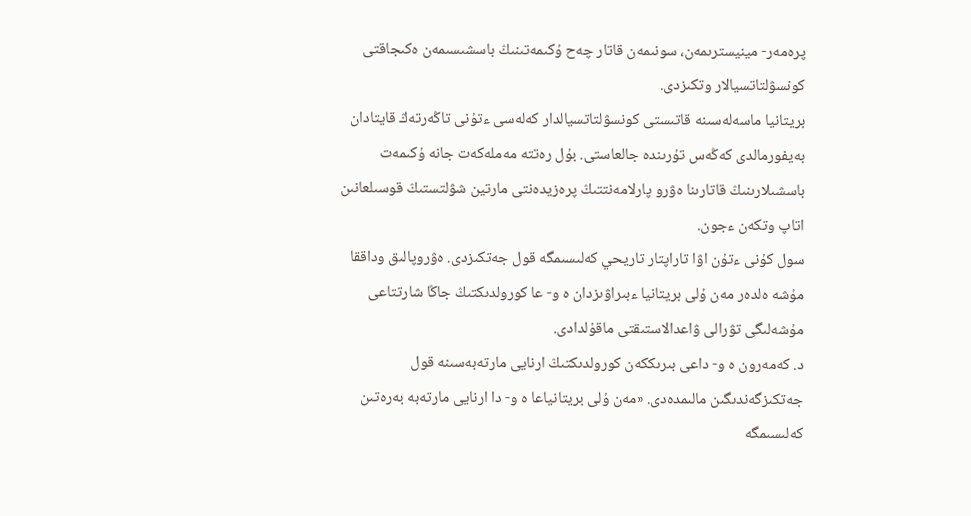پرەمەر- مينيسترىمەن، سونىمەن قاتار چەح ۇكىمەتىنىڭ باسشىسىمەن ەكىجاقتى كونسۋلتاتسيالار وتكىزدى.
بريتانيا ماسەلەسىنە قاتىستى كونسۋلتاتسيالدار كەلەسى ءتۇنى تاڭەرتەڭ قايتادان بەيفورمالدى كەڭەس تۇرىندە جالعاستى. بۇل رەتتە مەملەكەت جانە ۇكىمەت باسشىلارىنىڭ قاتارىنا ەۋرو پارلامەنتتىڭ پرەزيدەنتى مارتين شۋلتستىڭ قوسىلعانىن اتاپ وتكەن ءجون.
سول كۇنى ءتۇن اۋا تاراپتار تاريحي كەلىسىمگە قول جەتكىزدى. ەۋروپالىق وداققا مۇشە ەلدەر مەن ۇلى بريتانيا ءبىراۋىزدان ە و- عا كورولدىكتىڭ جاڭا شارتتاعى مۇشەلىگى تۋرالى ۋاعدالاستىقتى ماقۇلدادى.
د. كەمەرون ە و- داعى بىرىككەن كورولدىكتىڭ ارنايى مارتەبەسىنە قول جەتكىزگەندىگىن مالىمدەدى. «مەن ۇلى بريتانياعا ە و- دا ارنايى مارتەبە بەرەتىن كەلىسىمگە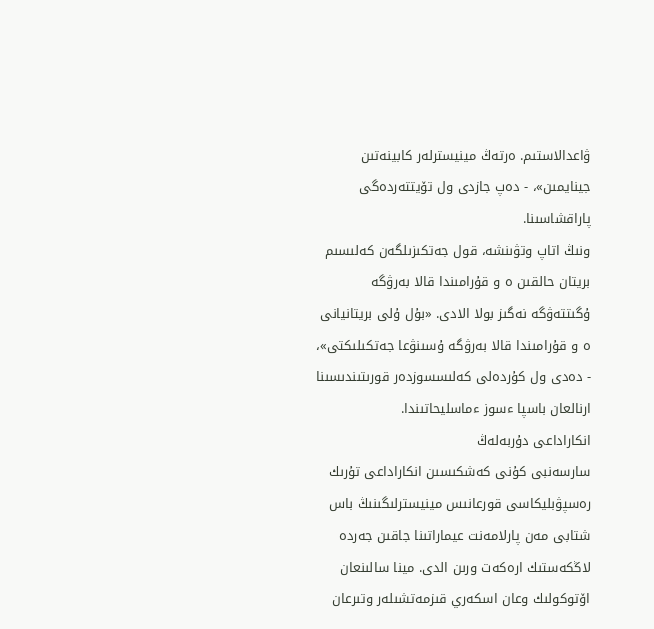ۋاعدالاستىم. ەرتەڭ مينيسترلەر كابينەتىن جينايمىن»، - دەپ جازدى ول تۆيتتەردەگى پاراقشاسىنا.
ونىڭ اتاپ وتۋىنشە، قول جەتكىزىلگەن كەلىسىم بريتان حالقىن ە و قۇرامىندا قالا بەرۋگە ۇگىتتەۋگە نەگىز بولا الادى. «بۇل ۇلى بريتانيانى ە و قۇرامىندا قالا بەرۋگە ۇسىنۋعا جەتكىلىكتى»، - دەدى ول كۇردەلى كەلىسسوزدەر قورىتىندىسىنا ارنالعان باسپا ءسوز ءماسليحاتىندا.
انكاراداعى دۇربەلەڭ
سارسەنبى كۇنى كەشكىسىن انكاراداعى تۇرىك رەسپۋبليكاسى قورعانىس مينيسترلىگىنىڭ باس شتابى مەن پارلامەنت عيماراتىنا جاقىن جەردە لاڭكەستىك ارەكەت ورىن الدى. مينا سالىنعان اۆتوكولىك وعان اسكەري قىزمەتشىلەر وتىرعان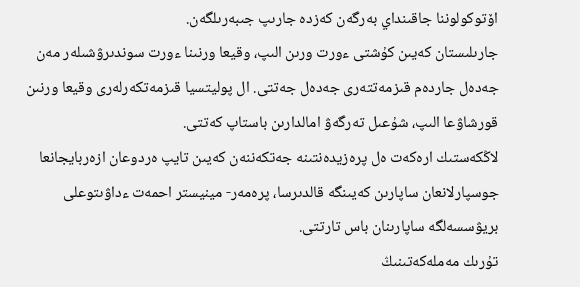اۆتوكولوننا جاقىنداي بەرگەن كەزدە جارىپ جىبەرىلگەن.
جارىلىستان كەيىن كۇشتى ءورت ورىن الىپ، وقيعا ورنىنا ءورت سوندىرۋشىلەر مەن جەدەل جاردەم قىزمەتتەرى جەدەل جەتتى. ال پوليتسيا قىزمەتكەرلەرى وقيعا ورنىن قورشاۋعا الىپ، شۇعىل تەرگەۋ امالدارىن باستاپ كەتتى.
لاڭكەستىك ارەكەت ەل پرەزيدەنتىنە جەتكەننەن كەيىن تايپ ەردوعان ازەربايجانعا جوسپارلانعان ساپارىن كەيىنگە قالدىرسا، پرەمەر- مينيستر احمەت ءداۋىتوعلى بريۋسسەلگە ساپارىنان باس تارتتى.
تۇرىك مەملەكەتىنىڭ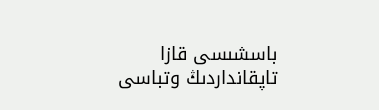باسشىسى قازا تاپقانداردىڭ وتباسى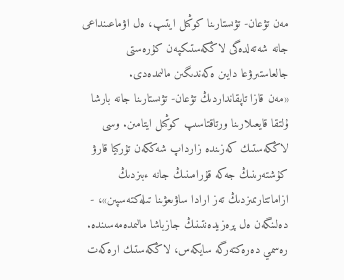مەن تۋعان- تۋىستارىنا كوڭىل ايتىپ، ەل اۋماعىنداعى جانە شەتەلدەگى لاڭكەستىكپەن كۇرەستى جالعاستىرۋعا دايىن ەكەندىگىن مالىمدەدى.
«مەن قازا تاپقانداردىڭ تۋعان- تۋىستارىنا جانە بارشا ۇلتقا قايعىلارىنا ورتاقتاسىپ كوڭىل ايتامىن. وسى لاڭكەستىك كەزىندە زارداپ شەككەن تۇركيا قارۋ كۇشتەرىنىڭ جەكە قۇرامىنىڭ جانە ءبىزدىڭ ازاماتتارىمىزدىڭ تەز ارادا ساۋىعۋىنا تىلەكتەسپىن»، - دەلىنگەن ەل پرەزيدەنتىنىڭ جازباشا مالىمدەمەسىندە.
رەسمي دەرەكتەرگە سايكەس، لاڭكەستىك ارەكەت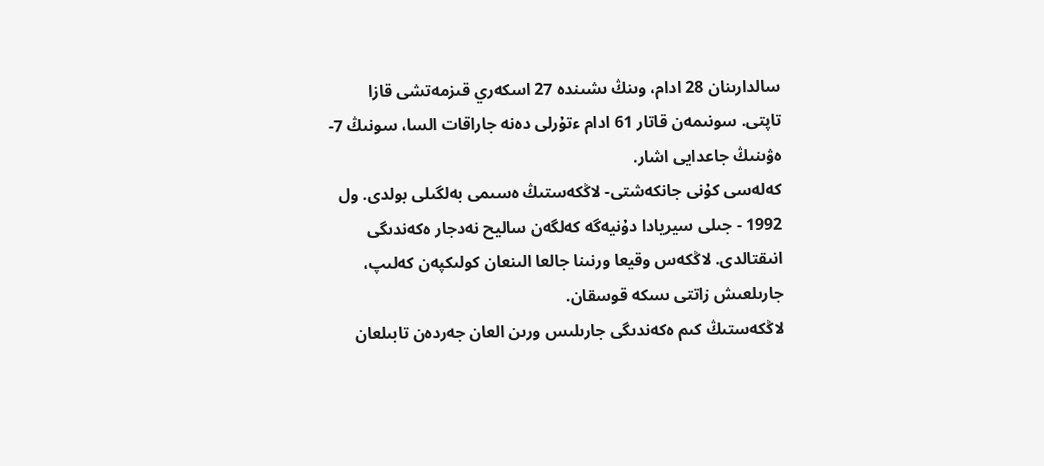سالدارىنان 28 ادام، وىنڭ ىشىندە 27 اسكەري قىزمەتشى قازا تاپتى. سونىمەن قاتار 61 ادام ءتۇرلى دەنە جاراقات السا، سونىڭ 7-ەۋىنىڭ جاعدايى اشار.
كەلەسى كۇنى جانكەشتى- لاڭكەستىڭ ەسىمى بەلگىلى بولدى. ول 1992 - جىلى سيريادا دۇنيەگە كەلگەن ساليح نەدجار ەكەندىگى انىقتالدى. لاڭكەس وقيعا ورنىنا جالعا الىنعان كولىكپەن كەلىپ، جارىلعىش زاتتى ىسكە قوسقان.
لاڭكەستىڭ كىم ەكەندىگى جارىلىس ورىن العان جەردەن تابىلعان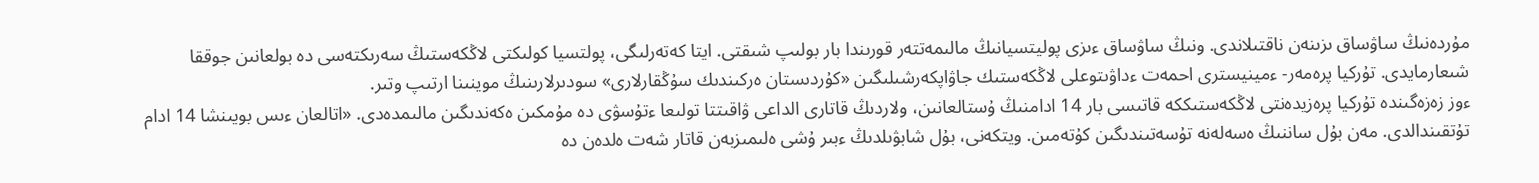مۇردەنىڭ ساۋساق ىزىنەن ناقتىلاندى. ونىڭ ساۋساق ءىزى پوليتسيانىڭ مالىمەتتەر قورىندا بار بولىپ شىقتى. ايتا كەتەرلىگى، پولتسيا كولىكتى لاڭكەستىڭ سەرىكتەسى دە بولعانىن جوققا شىعارمايدى. تۇركيا پرەمەر- ءمينيسترى احمەت ءداۋىتوعلى لاڭكەستىك جاۋاپكەرشىلىگىن «كۇردىستان ەركىندىك سۇڭقارلارى» سودىرلارىنىڭ موينىنا ارتىپ وتىر.
ءوز زەزەگىندە تۇركيا پرەزيدەنتى لاڭكەستىككە قاتىسى بار 14 ادامنىڭ ۇستالعانىن، ولاردىڭ قاتارى الداعى ۋاقىتتا تولىعا ءتۇسۋى دە مۇمكىن ەكەندىگىن مالىمدەدى. «اتالعان ءىس بويىنشا 14 ادام تۇتقىندالدى. مەن بۇل ساننىڭ ەسەلەنە تۇسەتىندىگىن كۇتەمىن. ويتكەنى، بۇل شابۋىلدىڭ ءبىر ۇشى ەلىمىزبەن قاتار شەت ەلدەن دە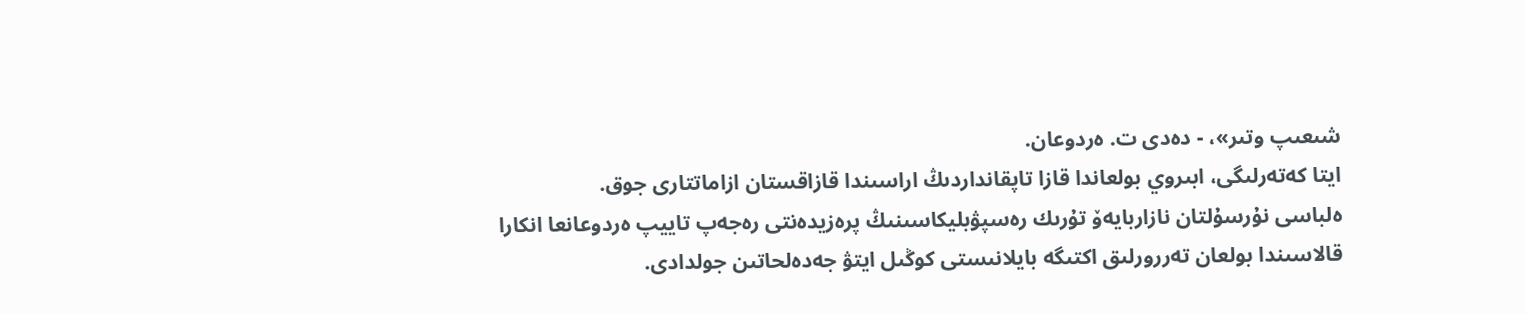شىعىپ وتىر»، - دەدى ت. ەردوعان.
ايتا كەتەرلىگى، ابىروي بولعاندا قازا تاپقانداردىڭ اراسىندا قازاقستان ازاماتتارى جوق.
ەلباسى نۇرسۇلتان نازاربايەۆ تۇرىك رەسپۋبليكاسىنىڭ پرەزيدەنتى رەجەپ تاييپ ەردوعانعا انكارا قالاسىندا بولعان تەررورلىق اكتىگە بايلانىستى كوڭىل ايتۋ جەدەلحاتىن جولدادى.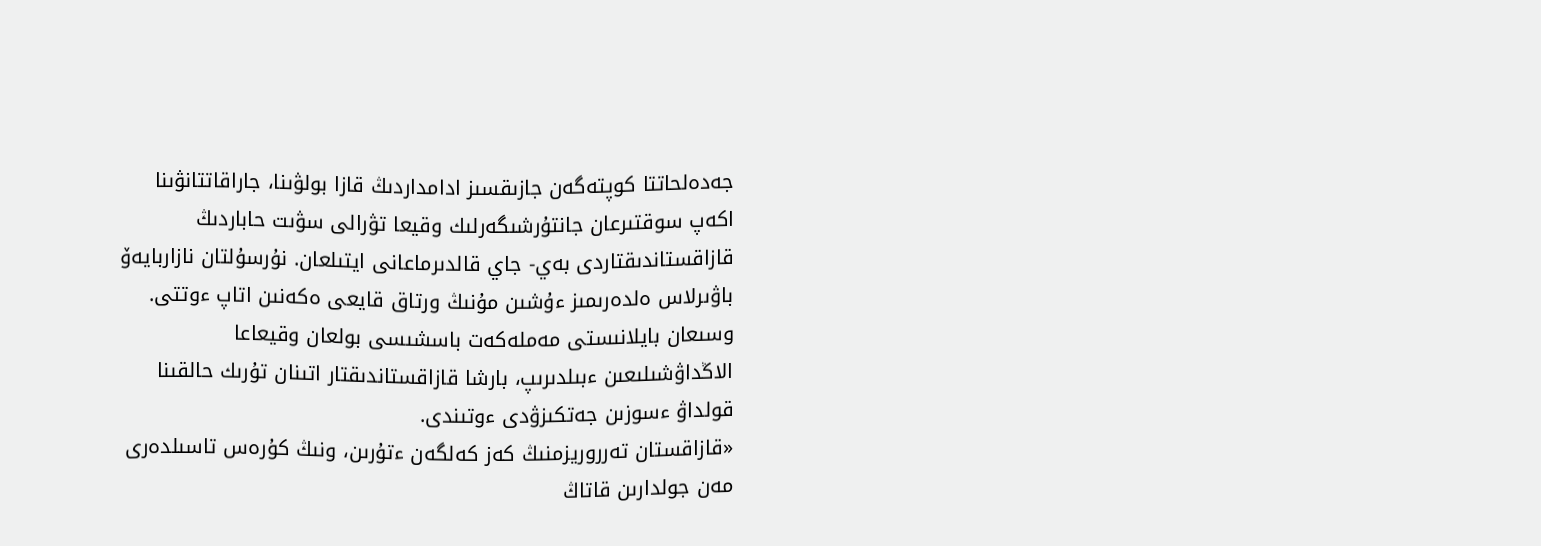جەدەلحاتتا كوپتەگەن جازىقسىز ادامداردىڭ قازا بولۋىنا، جاراقاتتانۋىنا اكەپ سوقتىرعان جانتۇرشىگەرلىك وقيعا تۋرالى سۋىت حاباردىڭ قازاقستاندىقتاردى بەي- جاي قالدىرماعانى ايتىلعان. نۇرسۇلتان نازاربايەۆ باۋىرلاس ەلدەرىمىز ءۇشىن مۇنىڭ ورتاق قايعى ەكەنىن اتاپ ءوتتى. وسىعان بايلانىستى مەملەكەت باسشىسى بولعان وقيعاعا الاڭداۋشىلىعىن ءبىلدىرىپ، بارشا قازاقستاندىقتار اتىنان تۇرىك حالقىنا قولداۋ ءسوزىن جەتكىزۋدى ءوتىندى.
«قازاقستان تەرروريزمنىڭ كەز كەلگەن ءتۇرىن، ونىڭ كۇرەس تاسىلدەرى مەن جولدارىن قاتاڭ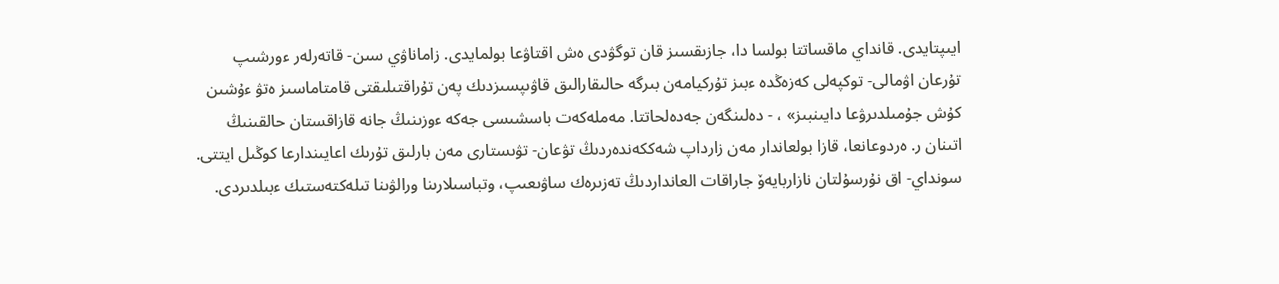ايىپتايدى. قانداي ماقساتتا بولسا دا، جازىقسىز قان توگۋدى ەش اقتاۋعا بولمايدى. زاماناۋي سىن- قاتەرلەر ءورشىپ تۇرعان اۋمالى- توكپەلى كەزەڭدە ءبىز تۇركيامەن بىرگە حالىقارالىق قاۋىپسىزدىك پەن تۇراقتىلىقتى قامتاماسىز ەتۋ ءۇشىن كۇش جۇمىلدىرۋعا دايىنبىز» ، - دەلىنگەن جەدەلحاتتا. مەملەكەت باسشىسى جەكە ءوزىنىڭ جانە قازاقستان حالقىنىڭ اتىنان ر. ەردوعانعا، قازا بولعاندار مەن زارداپ شەككەندەردىڭ تۋعان- تۋىستارى مەن بارلىق تۇرىك اعايىندارعا كوڭىل ايتتى. سونداي- اق نۇرسۇلتان نازاربايەۆ جاراقات العانداردىڭ تەزىرەك ساۋىعىپ، وتباسىلارىنا ورالۋىنا تىلەكتەستىك ءبىلدىردى.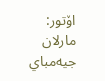اۆتور: مارلان جيەمباي